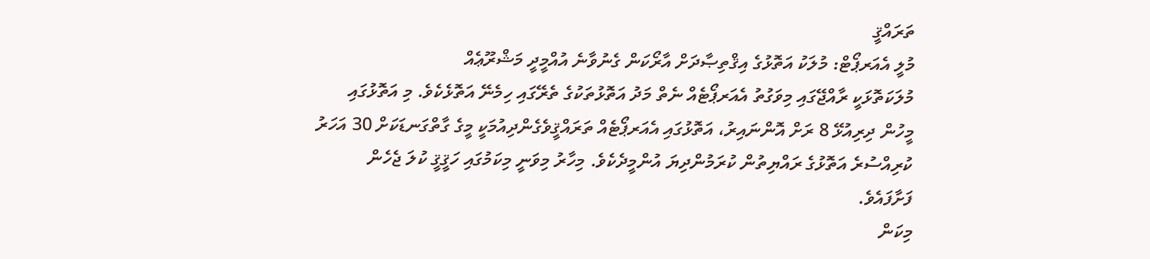ތަރައްޤީ
މުލީ އެއަރޕޯޓް: މުލަކު އަތޮޅުގެ އިޤްތިޞާދަށް އާރޯކަން ގެނުވާނެ އުއްމީދީ މަޝްރޫޢެއް
މުލަކަތޮޅަކީ ރާއްޖޭގައި މިވަގުތު އެއަރޕޯޓެއް ނެތް މަދު އަތޮޅުތަކުގެ ތެރޭގައި ހިމެނޭ އަތޮޅެކެވެ. މި އަތޮޅުގައި މީހުން ދިރިއުޅޭ 8 ރަށް އޮންނައިރު، އަތޮޅުގައި އެއަރޕޯޓެއް ތަރައްޤީވެގެންދިއުމަކީ މީގެ ގާތްގަނޑަކަށް 30 އަހަރު ކުރިއްސުރެ އަތޮޅުގެ ރައްޔިތުން ކުރަމުންދިޔަ އުންމީދެކެވެ. މިހާރު މިވަނީ މިކަމުގައި ހަޤީޤީ ކުލަ ޖެހެން ފަށާފައެވެ.
މިކަން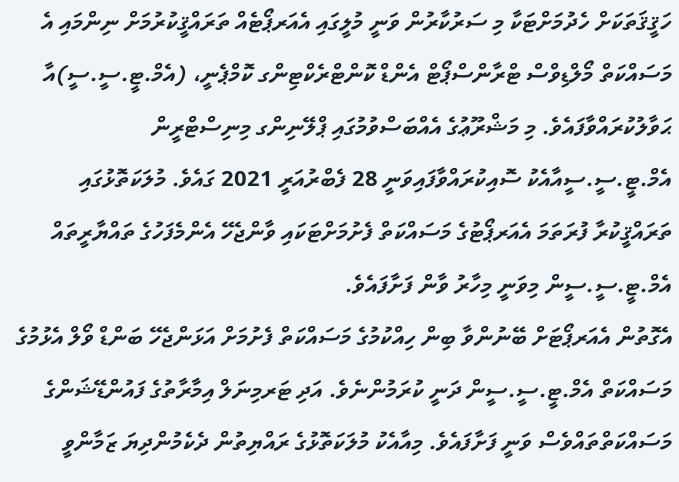ހަޤީޤަތަކަށް ހެދުމަށްޓަކާ މި ސަރުކާރުން ވަނީ މުލީގައި އެއަރޕޯޓެއް ތަރައްޤީކުރުމަށް ނިންމައި އެ މަސައްކަތް މޯލްޑިވްސް ޓްރާންސްޕޯޓް އެންޑް ކޮންޓްރެކްޓިންގ ކޮމްޕެނީ، (އެމް.ޓީ.ސީ.ސީ)އާ ޙަވާލުކުރައްވާފައެވެ. މި މަޝްރޫޢުގެ އެއްބަސްވުމުގައި ޕްލޭނިންގ މިނިސްޓްރީން އެމް.ޓީ.ސީ.ސީއާއެކު ސޮއިކުރައްވާފައިވަނީ 28 ފެބްރުއަރީ 2021 ގައެވެ. މުލަކަތޮޅުގައި ތަރައްޤީކުރާ ފުރަތަމަ އެއަރޕޯޓުގެ މަސައްކަތް ފެށުމަށްޓަކައި ވާންޖެހޭ އެންމެފަހުގެ ތައްޔާރީތައް އެމް.ޓީ.ސީ.ސީން މިވަނީ މިހާރު ވާން ފަށާފައެވެ.
އެގޮތުން އެއަރޕޯޓަށް ބޭނުންވާ ބިން ހިއްކުމުގެ މަސައްކަތް ފެށުމަށް އަޅަންޖެހޭ ބަންޑް ވޯލް އެޅުމުގެ މަސައްކަތް އެމް.ޓީ.ސީ.ސީން ދަނީ ކުރަމުންނެވެ. އަދި ޓަރމިނަލް އިމާރާތުގެ ފައުންޑޭޝަންގެ މަސައްކަތްތައްވެސް ވަނީ ފަށާފައެވެ. މިއާއެކު މުލަކަތޮޅުގެ ރައްޔިތުން ދެކެމުންދިޔަ ޒަމާންވީ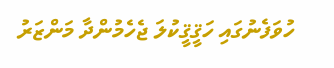ހުވަފެނުގައި ހަޤީޤީކުލަ ޖެހެމުންދާ މަންޒަރު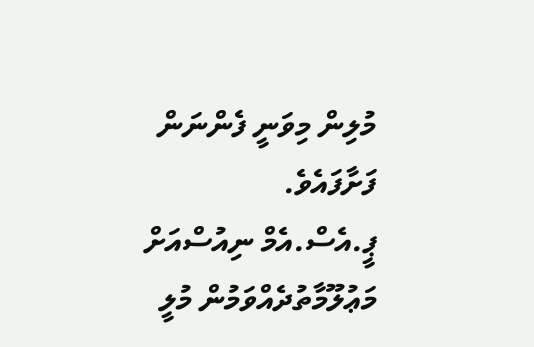މުލިން މިވަނީ ފެންނަން ފަށާފައެވެ.
ޕީ.އެސް.އެމް ނިއުސްއަށް މަޢުލޫމާތުދެއްވަމުން މުލީ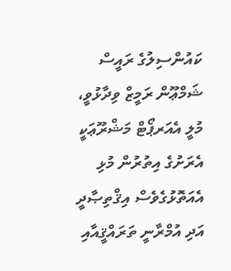ކައުންސިލުގެ ރައީސް ޝަމްޢޫން ރަމީޒް ވިދާޅުވީ، މުލީ އެއަރޕޯޓް މަޝްރޫޢަކީ އެރަށުގެ އިތުރުން މުޅި އެއަތޮޅުގެވެސް އިޤްތިޞާދީ އަދި އުމްރާނީ ތަރައްޤީއާއި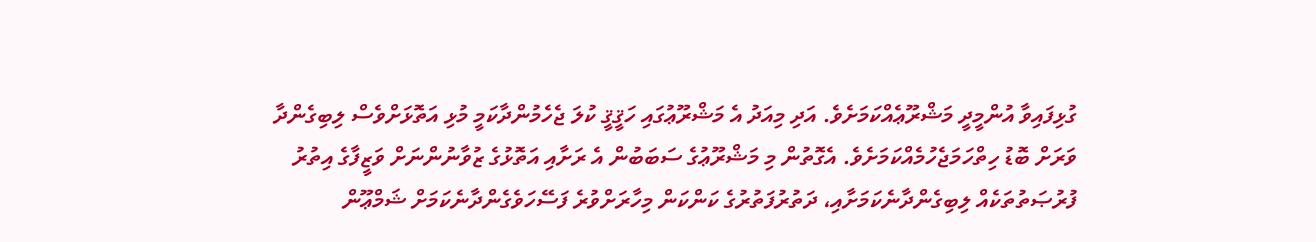ގުޅިފައިވާ އުންމީދީ މަޝްރޫޢެއްކަމަށެވެ. އަދި މިއަދު އެ މަޝްރޫޢުގައި ހަޤީޤީ ކުލަ ޖެހެމުންދާކަމީ މުޅި އަތޮޅަށްވެސް ލިބިގެންދާ ވަރަށް ބޮޑު ހިތްހަމަޖެހުމެއްކަމަށެވެ. އެގޮތުން މި މަޝްރޫޢުގެ ސަބަބުން އެ ރަށާއި އަތޮޅުގެ ޒުވާނުންނަށް ވަޒީފާގެ އިތުރު ފުރުޞަތުތަކެއް ލިބިގެންދާނެކަމަށާއި، ދަތުރުފަތުރުގެ ކަންކަން މިހާރަށްވުރެ ފަސޭހަވެގެންދާނެކަމަށް ޝަމްޢޫން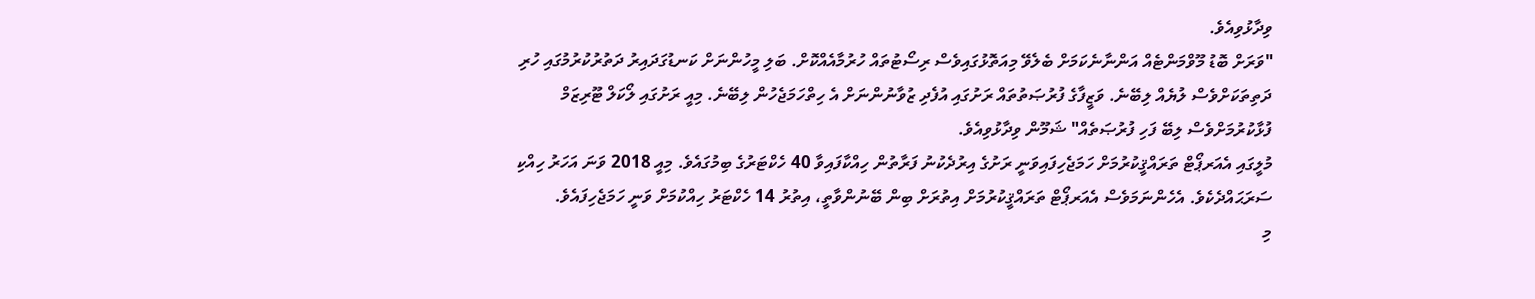ވިދާޅުވިއެވެ.
"ވަރަށް ބޮޑު މޫވްމަންޓެއް އަންނާނެކަމަށް ބެލެވޭ މިއަތޮޅުގައިވެސް ރިސޯޓުތައް ހުރުމާއެއްކޮށް. ބަލި މީހުންނަށް ކަނޑުގަދައިރު ދަތުރުކުރުމުގައި ހުރި ދަތިތަކަށްވެސް ލުޔެއް ލިބޭނެ. ވަޒީފާގެ ފުރުޞަތުތައް ރަށުގައި އުފެދި ޒުވާނުންނަށް އެ ހިތްހަމަޖެހުން ލިބޭނެ. މިއީ ރަށުގައި ލޯކަލް ޓޫރިޒަމް ފުޅާކުރުމަށްވެސް ލިބޭ ފަހި ފުރުޞަތެއް" ޝަމޫން ވިދާޅުވިއެވެ.
މުލީގައި އެއަރޕޯޓް ތަރައްޤީކުރުމަށް ހަމަޖެހިފައިވަނީ ރަށުގެ އިރުދެކުނު ފަރާތުން ހިއްކާފައިވާ 40 ހެކްޓަރުގެ ބިމުގައެވެ. މިއީ 2018 ވަނަ އަހަރު ހިއްކި ސަރަޙައްދެކެވެ. އެހެންނަމަވެސް އެއަރޕޯޓް ތަރައްޤީކުރުމަށް އިތުރަށް ބިން ބޭނުންވާތީ، އިތުރު 14 ހެކްޓަރު ހިއްކުމަށް ވަނީ ހަމަޖެހިފައެވެ.
މި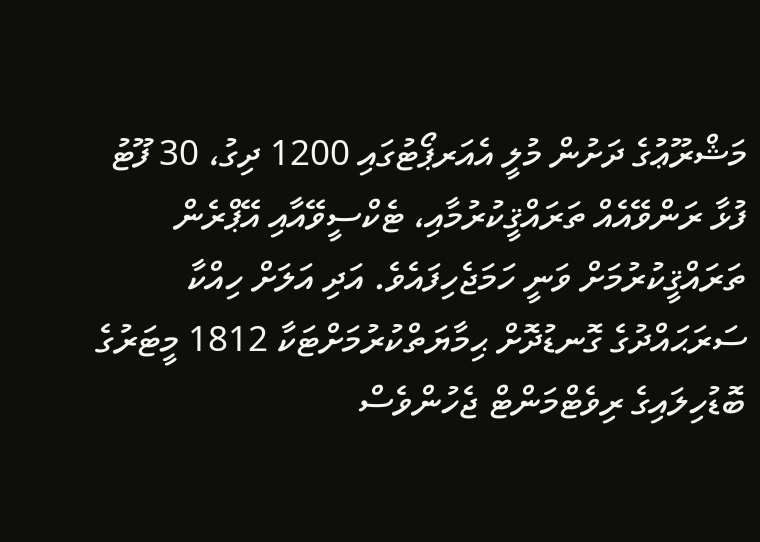މަޝްރޫޢުގެ ދަށުން މުލީ އެއަރޕޯޓުގައި 1200 ދިގު، 30 ފޫޓު ފުޅާ ރަންވޭއެއް ތަރައްޤީކުރުމާއި، ޓެކްސީވޭއާއި އޭޕްރެން ތަރައްޤީކުރުމަށް ވަނީ ހަމަޖެހިފައެވެ. އަދި އަލަށް ހިއްކާ ސަރަޙައްދުގެ ގޮނޑުދޮށް ޙިމާޔަތްކުރުމަށްޓަކާ 1812 މީޓަރުގެ ބޮޑުހިލައިގެ ރިވެޓްމަންޓް ޖެހުންވެސް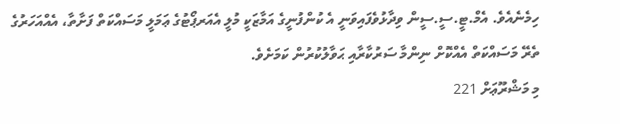ހިމެނެއެވެ. އެމް.ޓީ.ސީ.ސީން ވިދާޅުވެފައިވަނީ އެ ކުންފުނީގެ އަމާޒަކީ މުލީ އެއަރޕޯޓުގެ ޢަމަލީ މަސައްކަތް ފަށާތާ، އެއްއަހަރުގެ ތެރޭ މަސައްކަތް އެއްކޮށް ނިންމާ ސަރުކާރާއި ޙަވާލުކުރުން ކަމަށެވެ.
މި މަޝްރޫޢަށް 221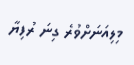މިލިއަނަށްވުރެ ގިނަ ރުފިޔާ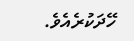ހޭދަކުރެއެވެ.